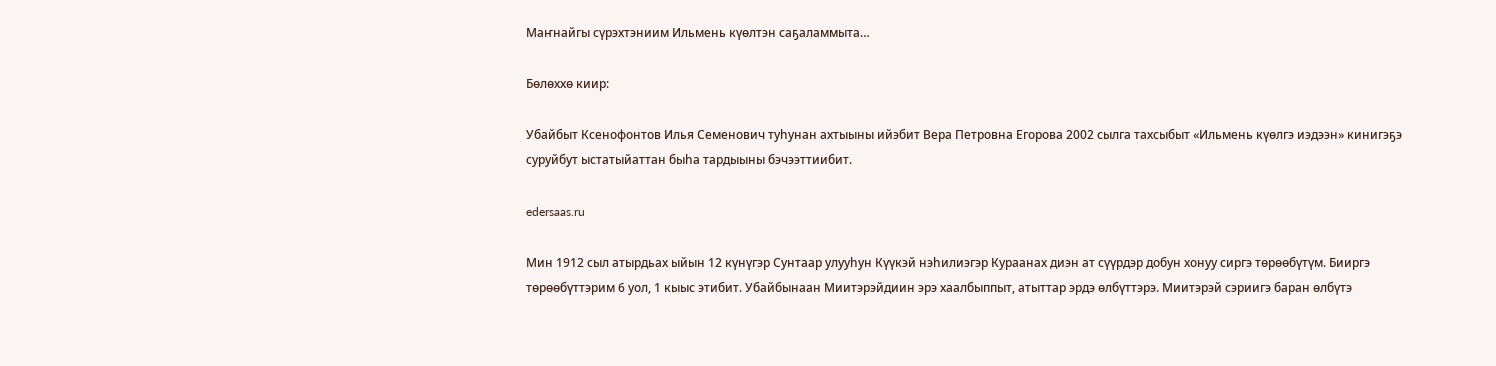Маҥнайгы сүрэхтэниим Ильмень күөлтэн саҕаламмыта…

Бөлөххө киир:

Убайбыт Ксенофонтов Илья Семенович туһунан ахтыыны ийэбит Вера Петровна Егорова 2002 сылга тахсыбыт «Ильмень күөлгэ иэдээн» кинигэҕэ суруйбут ыстатыйаттан быһа тардыыны бэчээттиибит.

edersaas.ru

Мин 1912 сыл атырдьах ыйын 12 күнүгэр Сунтаар улууһун Күүкэй нэһилиэгэр Кураанах диэн ат сүүрдэр добун хонуу сиргэ төрөөбүтүм. Бииргэ төрөөбүттэрим 6 уол, 1 кыыс этибит. Убайбынаан Миитэрэйдиин эрэ хаалбыппыт, атыттар эрдэ өлбүттэрэ. Миитэрэй сэриигэ баран өлбүтэ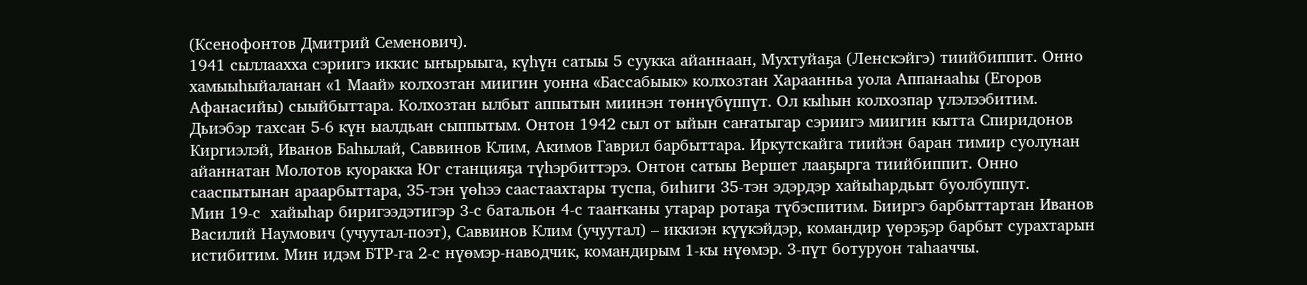(Ксенофонтов Дмитрий Семенович).
1941 сыллаахха сэриигэ иккис ыҥырыыга, күһүн сатыы 5 суукка айаннаан, Мухтуйаҕа (Ленскэйгэ) тиийбиппит. Онно хамыыһыйаланан «1 Маай» колхозтан миигин уонна «Бассабыык» колхозтан Хараанньа уола Аппанааһы (Егоров Афанасийы) сыыйбыттара. Колхозтан ылбыт аппытын миинэн төннүбүппүт. Ол кыһын колхозпар үлэлээбитим.
Дьиэбэр тахсан 5-6 күн ыалдьан сыппытым. Онтон 1942 сыл от ыйын саҥатыгар сэриигэ миигин кытта Спиридонов Киргиэлэй, Иванов Баһылай, Саввинов Клим, Акимов Гаврил барбыттара. Иркутскайга тиийэн баран тимир суолунан айаннатан Молотов куоракка Юг станцияҕа түһэрбиттэрэ. Онтон сатыы Вершет лааҕырга тиийбиппит. Онно сааспытынан араарбыттара, 35-тэн үөһээ саастаахтары туспа, биһиги 35-тэн эдэрдэр хайыһардьыт буолбуппут.
Мин 19-с  хайыһар биригээдэтигэр 3-с батальон 4-с тааҥканы утарар ротаҕа түбэспитим. Бииргэ барбыттартан Иванов Василий Наумович (учуутал-поэт), Саввинов Клим (учуутал) – иккиэн күүкэйдэр, командир үөрэҕэр барбыт сурахтарын истибитим. Мин идэм БТР-га 2-с нүөмэр-наводчик, командирым 1-кы нүөмэр. 3-пүт ботуруон таһааччы.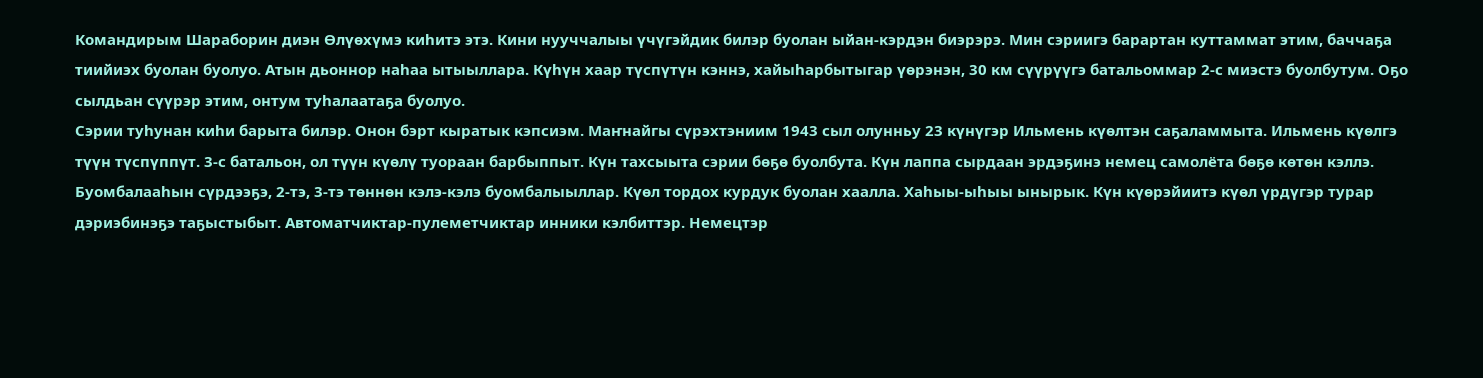Командирым Шараборин диэн Өлүөхүмэ киһитэ этэ. Кини нууччалыы үчүгэйдик билэр буолан ыйан-кэрдэн биэрэрэ. Мин сэриигэ барартан куттаммат этим, баччаҕа тиийиэх буолан буолуо. Атын дьоннор наһаа ытыыллара. Күһүн хаар түспүтүн кэннэ, хайыһарбытыгар үөрэнэн, 30 км сүүрүүгэ батальоммар 2-с миэстэ буолбутум. Оҕо сылдьан сүүрэр этим, онтум туһалаатаҕа буолуо.
Сэрии туһунан киһи барыта билэр. Онон бэрт кыратык кэпсиэм. Маҥнайгы сүрэхтэниим 1943 сыл олунньу 23 күнүгэр Ильмень күөлтэн саҕаламмыта. Ильмень күөлгэ түүн түспүппүт. 3-с батальон, ол түүн күөлү туораан барбыппыт. Күн тахсыыта сэрии бөҕө буолбута. Күн лаппа сырдаан эрдэҕинэ немец самолёта бөҕө көтөн кэллэ. Буомбалааһын сүрдээҕэ, 2-тэ, 3-тэ төннөн кэлэ-кэлэ буомбалыыллар. Күөл тордох курдук буолан хаалла. Хаһыы-ыһыы ынырык. Күн күөрэйиитэ күөл үрдүгэр турар дэриэбинэҕэ таҕыстыбыт. Автоматчиктар-пулеметчиктар инники кэлбиттэр. Немецтэр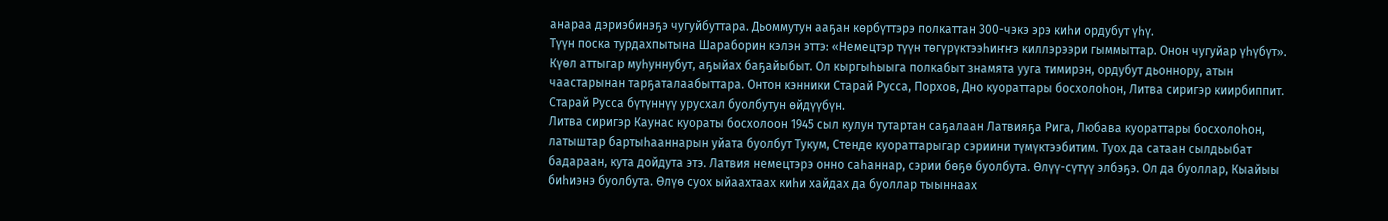анараа дэриэбинэҕэ чугуйбуттара. Дьоммутун ааҕан көрбүттэрэ полкаттан 300-чэкэ эрэ киһи ордубут үһү.
Түүн поска турдахпытына Шараборин кэлэн эттэ: «Немецтэр түүн төгүрүктээһиҥҥэ киллэрээри гыммыттар. Онон чугуйар үһүбүт». Күөл аттыгар муһуннубут, аҕыйах баҕайыбыт. Ол кыргыһыыга полкабыт знамята ууга тимирэн, ордубут дьоннору, атын чаастарынан тарҕаталаабыттара. Онтон кэнники Старай Русса, Порхов, Дно куораттары босхолоһон, Литва сиригэр киирбиппит. Старай Русса бүтүннүү урусхал буолбутун өйдүүбүн.
Литва сиригэр Каунас куораты босхолоон 1945 сыл кулун тутартан саҕалаан Латвияҕа Рига, Любава куораттары босхолоһон, латыштар бартыһааннарын уйата буолбут Тукум, Стенде куораттарыгар сэриини түмүктээбитим. Туох да сатаан сылдьыбат бадараан, кута дойдута этэ. Латвия немецтэрэ онно саһаннар, сэрии бөҕө буолбута. Өлүү-сүтүү элбэҕэ. Ол да буоллар, Кыайыы биһиэнэ буолбута. Өлүө суох ыйаахтаах киһи хайдах да буоллар тыыннаах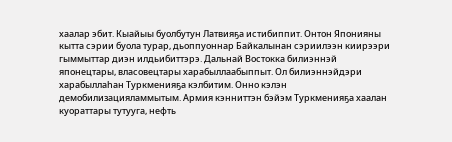хаалар эбит. Кыайыы буолбутун Латвияҕа истибиппит. Онтон Японияны кытта сэрии буола турар, дьоппуоннар Байкалынан сэриилээн киирээри гыммыттар диэн илдьибиттэрэ. Дальнай Востокка билиэннэй японецтары, власовецтары харабыллаабыппыт. Ол билиэннэйдэри харабыллаһан Туркменияҕа кэлбитим. Онно кэлэн демобилизацияламмытым. Армия кэнниттэн бэйэм Туркменияҕа хаалан куораттары тутууга, нефть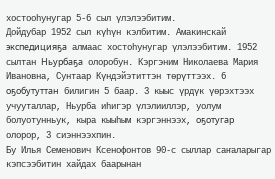хостооһунугар 5-6 сыл үлэлээбитим.
Дойдубар 1952 сыл күһүн кэлбитим. Амакинскай экспедицияҕа алмаас хостоһунугар үлэлээбитим. 1952 сылтан Ньурбаҕа олоробун. Кэргэним Николаева Мария Ивановна, Сунтаар Күндэйэтиттэн төрүттээх. 6 оҕобутуттан билигин 5 баар. 3 кыыс үрдүк үөрэхтээх учууталлар, Ньурба иһигэр үлэлииллэр, уолум болуотунньук, кыра кыыһым кэргэннээх, оҕотугар олорор, 3 сиэннээхпин.
Бу Илья Семенович Ксенофонтов 90-с сыллар саҥаларыгар кэпсээбитин хайдах баарынан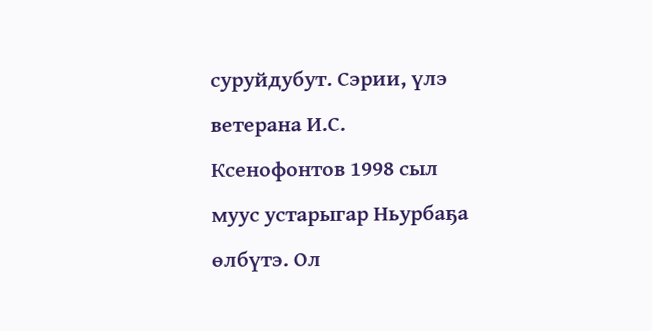суруйдубут. Сэрии, үлэ ветерана И.С. Ксенофонтов 1998 сыл муус устарыгар Ньурбаҕа өлбүтэ. Ол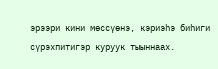эрээри кини мөссүөнэ, кэриэһэ биһиги сүрэхпитигэр куруук тыыннаах.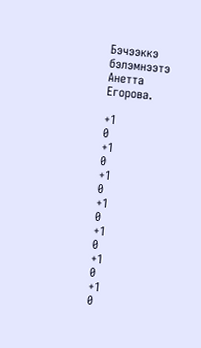Бэчээккэ бэлэмнээтэ Анетта Егорова.

+1
0
+1
0
+1
0
+1
0
+1
0
+1
0
+1
0